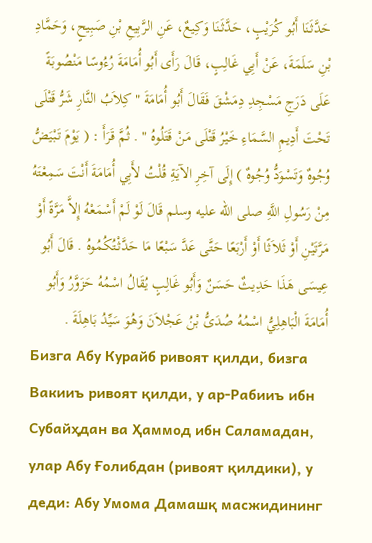حَدَّثَنَا أَبُو كُرَيْبٍ، حَدَّثَنَا وَكِيعٌ، عَنِ الرَّبِيعِ بْنِ صَبِيحٍ، وَحَمَّادِ بْنِ سَلَمَةَ، عَنْ أَبِي غَالِبٍ، قَالَ رَأَى أَبُو أُمَامَةَ رُءُوسًا مَنْصُوبَةً عَلَى دَرَجِ مَسْجِدِ دِمَشْقَ فَقَالَ أَبُو أُمَامَةَ " كِلاَبُ النَّارِ شَرُّ قَتْلَى تَحْتَ أَدِيمِ السَّمَاءِ خَيْرُ قَتْلَى مَنْ قَتَلُوهُ " . ثُمَّ قَرَأَ : ( يَوْمَ تَبْيَضُّ وُجُوهٌ وَتَسْوَدُّ وُجُوهٌ ) إِلَى آخِرِ الآيَةِ قُلْتُ لأَبِي أُمَامَةَ أَنْتَ سَمِعْتَهُ مِنْ رَسُولِ اللَّهِ صلى الله عليه وسلم قَالَ لَوْ لَمْ أَسْمَعْهُ إِلاَّ مَرَّةً أَوْ مَرَّتَيْنِ أَوْ ثَلاَثًا أَوْ أَرْبَعًا حَتَّى عَدَّ سَبْعًا مَا حَدَّثْتُكُمُوهُ . قَالَ أَبُو عِيسَى هَذَا حَدِيثٌ حَسَنٌ وَأَبُو غَالِبٍ يُقَالُ اسْمُهُ حَزَوَّرُ وَأَبُو أُمَامَةَ الْبَاهِلِيُّ اسْمُهُ صُدَىُّ بْنُ عَجْلاَنَ وَهُوَ سَيِّدُ بَاهِلَةَ .
Бизга Абу Курайб ривоят қилди, бизга Вакииъ ривоят қилди, у ар-Рабииъ ибн Субайҳдан ва Ҳаммод ибн Саламадан, улар Абу Ғолибдан (ривоят қилдики), у деди: Абу Умома Дамашқ масжидининг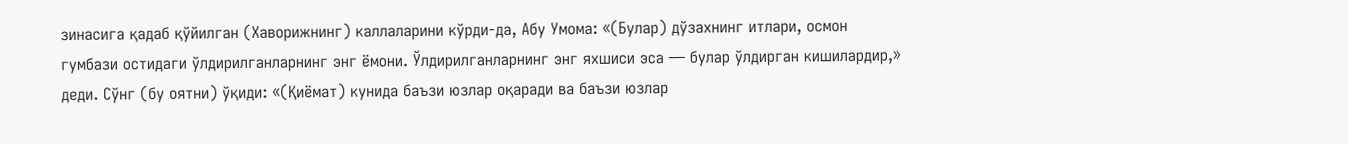зинасига қадаб қўйилган (Хаворижнинг) каллаларини кўрди-да, Абу Умома: «(Булар) дўзахнинг итлари, осмон гумбази остидаги ўлдирилганларнинг энг ёмони. Ўлдирилганларнинг энг яхшиси эса — булар ўлдирган кишилардир,» деди. Сўнг (бу оятни) ўқиди: «(Қиёмат) кунида баъзи юзлар оқаради ва баъзи юзлар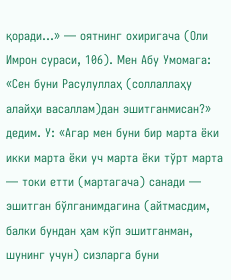қоради...» — оятнинг охиригача (Оли Имрон сураси, 106). Мен Абу Умомага: «Сен буни Расулуллаҳ (соллаллаҳу алайҳи васаллам)дан эшитганмисан?» дедим. У: «Агар мен буни бир марта ёки икки марта ёки уч марта ёки тўрт марта — токи етти (мартагача) санади — эшитган бўлганимдагина (айтмасдим, балки бундан ҳам кўп эшитганман, шунинг учун) сизларга буни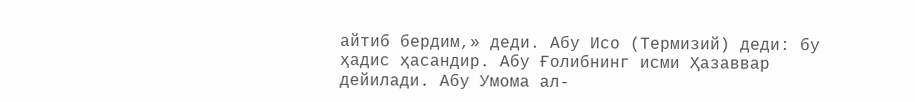айтиб бердим,» деди. Абу Исо (Термизий) деди: бу ҳадис ҳасандир. Абу Ғолибнинг исми Ҳазаввар дейилади. Абу Умома ал-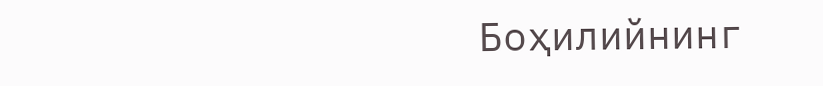Боҳилийнинг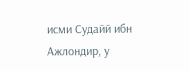исми Судайй ибн Ажлондир, у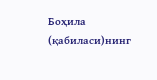Боҳила (қабиласи)нинг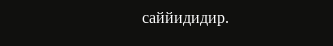саййидидир.